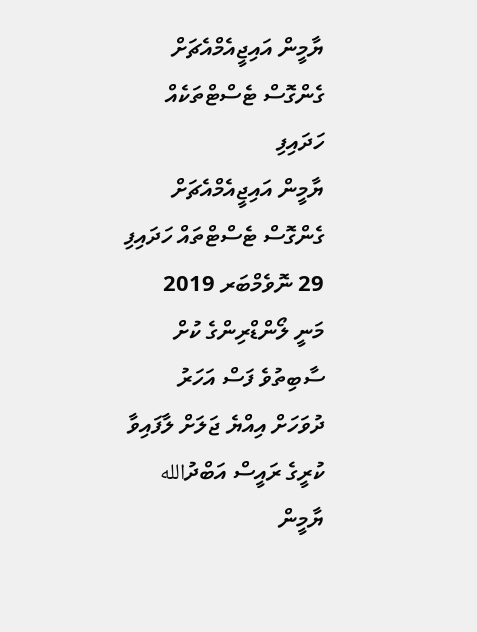ޔާމީން އައިޖީއެމްއެޗަށް ގެންގޮސް ޓެސްޓްތަކެއް ހަދައިފި
ޔާމީން އައިޖީއެމްއެޗަށް ގެންގޮސް ޓެސްޓްތައް ހަދައިފި
29 ނޮވެމްބަރ 2019
މަނީ ލޯންޑްރިންގެ ކުށް ސާބިތުވެ ފަސް އަހަރު ދުވަހަށް އިއްޔެ ޖަލަށް ލާފައިވާ ކުރީގެ ރައީސް އަބްދުالله ޔާމީން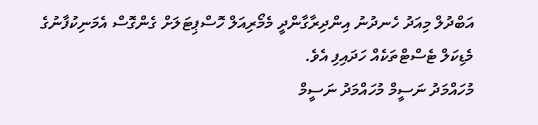އަބްދުލް މިއަދު ހެނދުނު އިންދިރާގާންދީ މެމޯރިއަލް ހޮސްޕިޓަލަށް ގެންގޮސް އެމަނިކުފާނުގެ މެޑިކަލް ޓެސްޓްތަކެއް ހަދައިފި އެވެ.
މުހައްމަދު ނަސީމް މުހައްމަދު ނަސީމް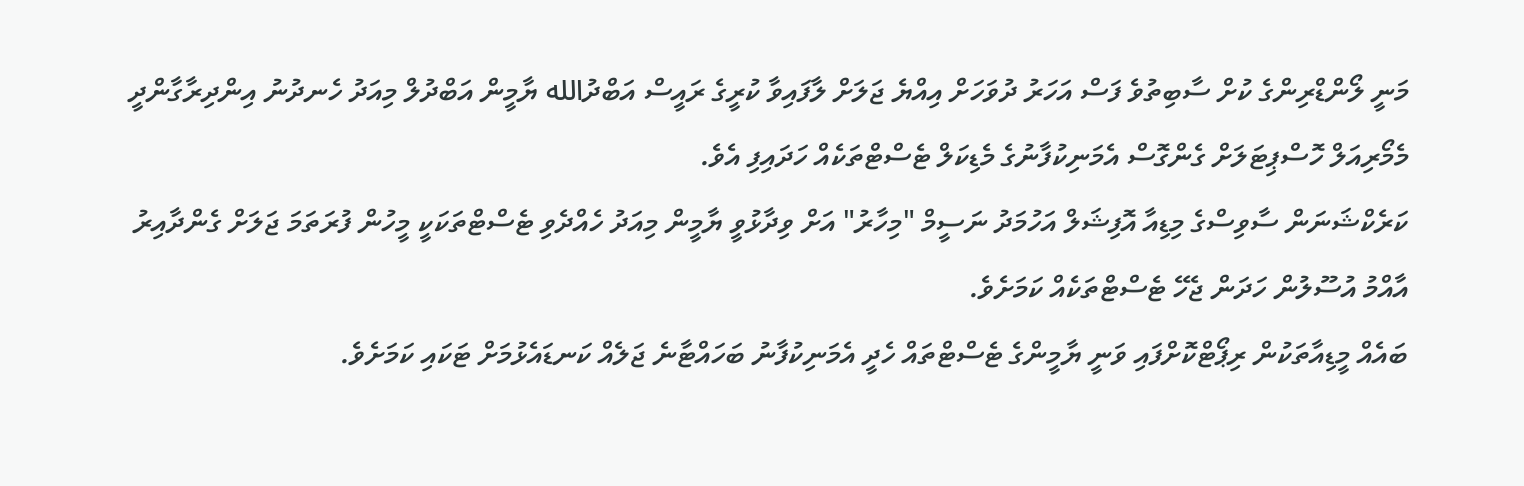މަނީ ލޯންޑްރިންގެ ކުށް ސާބިތުވެ ފަސް އަހަރު ދުވަހަށް އިއްޔެ ޖަލަށް ލާފައިވާ ކުރީގެ ރައީސް އަބްދުالله ޔާމީން އަބްދުލް މިއަދު ހެނދުނު އިންދިރާގާންދީ މެމޯރިއަލް ހޮސްޕިޓަލަށް ގެންގޮސް އެމަނިކުފާނުގެ މެޑިކަލް ޓެސްޓްތަކެއް ހަދައިފި އެވެ.
ކަރެކްޝަނަން ސާވިސްގެ މިޑިއާ އޮފިޝަލް އަހުމަދު ނަސީމް "މިހާރު" އަށް ވިދާޅުވީ ޔާމީން މިއަދު ހެއްދެވި ޓެސްޓްތަކަކީ މީހުން ފުރަތަމަ ޖަލަށް ގެންދާއިރު އާއްމު އުސޫލުން ހަދަން ޖެހޭ ޓެސްޓްތަކެއް ކަމަށެވެ.
ބައެއް މީޑިއާތަކުން ރިޕޯޓްކޮށްފައި ވަނީ ޔާމީންގެ ޓެސްޓްތައް ހެދީ އެމަނިކުފާނު ބަހައްޓާނެ ޖަލެއް ކަނޑައެޅުމަށް ޓަކައި ކަމަށެވެ.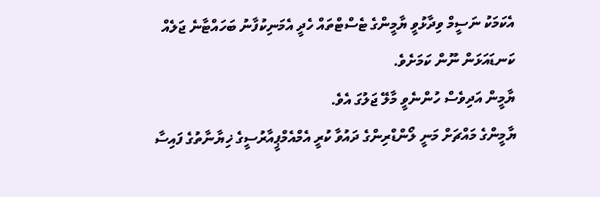އެކަމަކު ނަސީމް ވިދާޅުވީ ޔާމީންގެ ޓެސްޓްތައް ހެދީ އެމަނިކުފާނު ބަހައްޓާނެ ޖަލެއް ކަނޑައަޅަން ނޫން ކަމަށެވެ.
ޔާމީން އަދިވެސް ހުންނެވީ މާލޭ ޖަލުގަ އެވެ.
ޔާމީންގެ މައްޗަށް މަނީ ލޯންޑްރިންގެ ދައުވާ ކުރީ އެމްއެމްޕީއާރުސީގެ ޚިޔާނާތުގެ ފައިސާ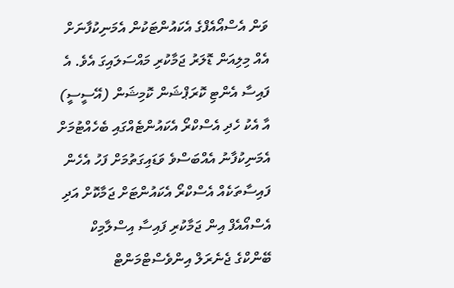ވަން އެސްއޯއެފްގެ އެކައުންޓަކުން އެމަނިކުފާނަށް އެއް މިލިއަން ޑޮލަރު ޖަމާކުރި މައްސަލައިގަ އެވެ. އެ ފައިސާ އެންޓި ކޮރަޕްޝަން ކޮމިޝަން (އޭސީސީ) އާ އެކު ހެދި އެސްކްރޯ އެކައުންޓެއްގައި ބެހެއްޓުމަށް އެމަނިކުފާނު އެއްބަސްވެ ވަޑައިގަތުމަށް ފަހު އެހެން ފައިސާތަކެއް އެސްކްރޯ އެކައުންޓަށް ޖަމާކޮށް އަދި އެސްއޯއެފް އިން ޖަމާކުރި ފައިސާ އިސްލާމިކް ބޭންކްގެ ޖެނެރަލް އިންވެސްޓްމަންޓް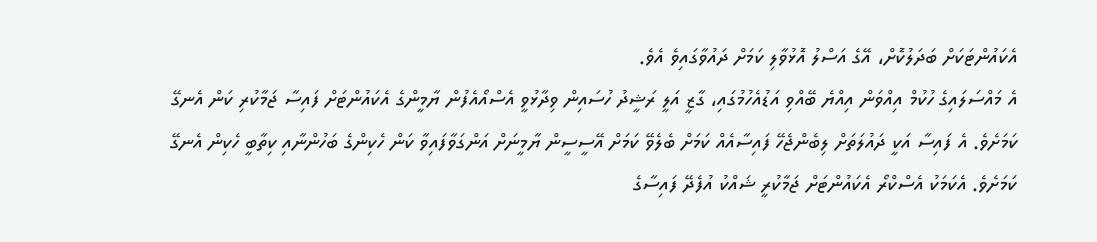އެކައުންޓަކަށް ބަދަލުކޮށް، އޭގެ އަސްލު އޮޅުވާލި ކަމަށް ދައުވާގައިވެ އެވެ.
އެ މައްސަލައިގެ ހުކުމް އިއްވަން އިއްޔެ ބޭއްވި އަޑުއެހުމުގައި، ގާޒީ އަލީ ރަޝީދު ހުސައިން ވިދާޅުވީ އެސްއޯއެފުން ޔާމީންގެ އެކައުންޓަށް ފައިސާ ޖަމާކުރި ކަން އެނގޭ ކަމަށެވެ. އެ ފައިސާ އަކީ ދައުލަތަށް ލިބެންޖެހޭ ފައިސާއެއް ކަމަށް ބެލެވޭ ކަމަށް އޭސީސީން ޔާމީނަށް އަންގަވާފައިވާ ކަން ހެކިންގެ ބަހުންނާއި ކިތާބީ ހެކިން އެނގޭ ކަމަށެވެ. އެކަމަކު އެސްކްރޯ އެކައުންޓަށް ޖަމާކުރީ ޝައްކު އުފެދޭ ފައިސާގެ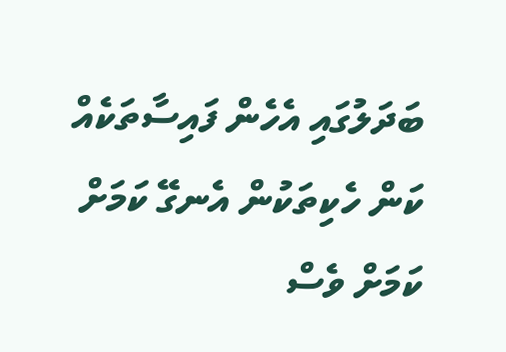ބަދަލުގައި އެހެން ފައިސާތަކެއް ކަން ހެކިތަކުން އެނގޭ ކަމަށް ކަމަށް ވެސް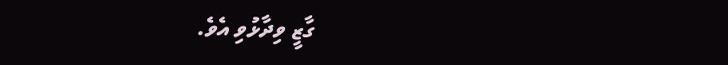ގާޒީ ވިދާޅުވި އެވެ.